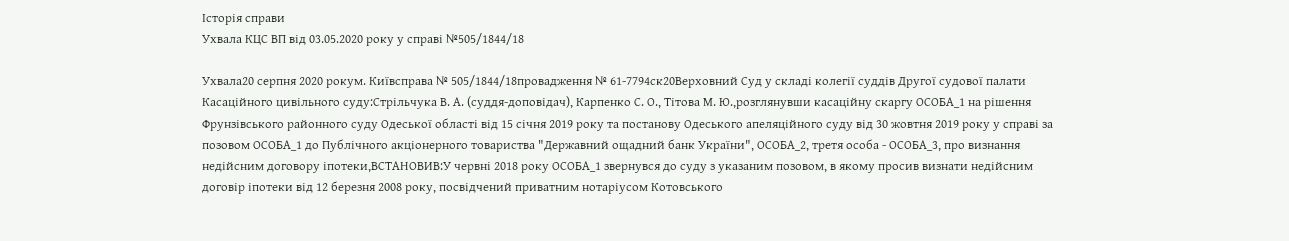Історія справи
Ухвала КЦС ВП від 03.05.2020 року у справі №505/1844/18

Ухвала20 серпня 2020 рокум. Київсправа № 505/1844/18провадження № 61-7794ск20Верховний Суд у складі колегії суддів Другої судової палати Касаційного цивільного суду:Стрільчука В. А. (суддя-доповідач), Карпенко С. О., Тітова М. Ю.,розглянувши касаційну скаргу ОСОБА_1 на рішення Фрунзівського районного суду Одеської області від 15 січня 2019 року та постанову Одеського апеляційного суду від 30 жовтня 2019 року у справі за позовом ОСОБА_1 до Публічного акціонерного товариства "Державний ощадний банк України", ОСОБА_2, третя особа - ОСОБА_3, про визнання недійсним договору іпотеки,ВСТАНОВИВ:У червні 2018 року ОСОБА_1 звернувся до суду з указаним позовом, в якому просив визнати недійсним договір іпотеки від 12 березня 2008 року, посвідчений приватним нотаріусом Котовського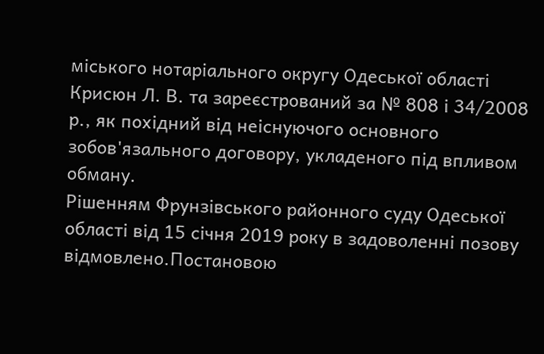міського нотаріального округу Одеської області Крисюн Л. В. та зареєстрований за № 808 і 34/2008 р., як похідний від неіснуючого основного зобов'язального договору, укладеного під впливом обману.
Рішенням Фрунзівського районного суду Одеської області від 15 січня 2019 року в задоволенні позову відмовлено.Постановою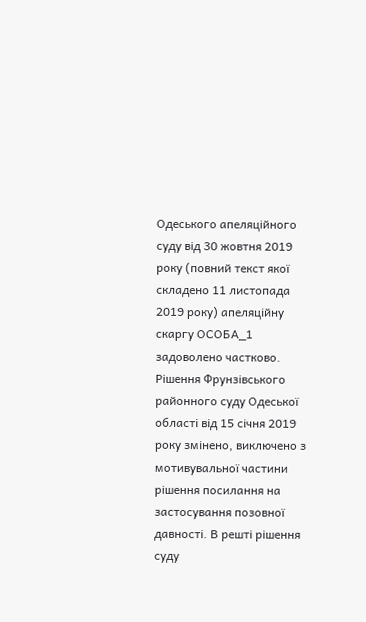Одеського апеляційного суду від 30 жовтня 2019 року (повний текст якої складено 11 листопада 2019 року) апеляційну скаргу ОСОБА_1 задоволено частково. Рішення Фрунзівського районного суду Одеської області від 15 січня 2019 року змінено, виключено з мотивувальної частини рішення посилання на застосування позовної давності. В решті рішення суду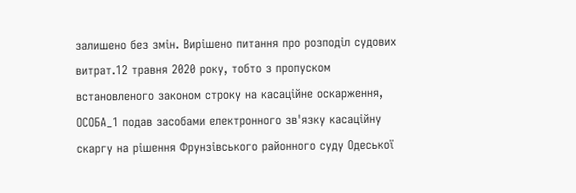залишено без змін. Вирішено питання про розподіл судових витрат.12 травня 2020 року, тобто з пропуском встановленого законом строку на касаційне оскарження, ОСОБА_1 подав засобами електронного зв'язку касаційну скаргу на рішення Фрунзівського районного суду Одеської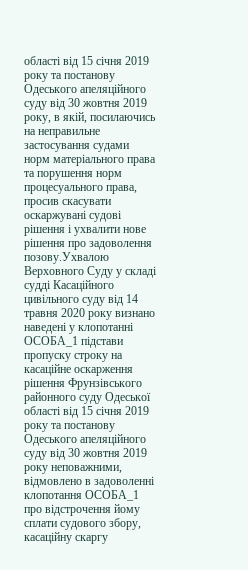області від 15 січня 2019 року та постанову Одеського апеляційного суду від 30 жовтня 2019 року, в якій, посилаючись на неправильне застосування судами норм матеріального права та порушення норм процесуального права, просив скасувати оскаржувані судові рішення і ухвалити нове рішення про задоволення позову.Ухвалою Верховного Суду у складі судді Касаційного цивільного суду від 14 травня 2020 року визнано наведені у клопотанні ОСОБА_1 підстави пропуску строку на касаційне оскарження рішення Фрунзівського районного суду Одеської області від 15 січня 2019 року та постанову Одеського апеляційного суду від 30 жовтня 2019 року неповажними, відмовлено в задоволенні клопотання ОСОБА_1 про відстрочення йому сплати судового збору, касаційну скаргу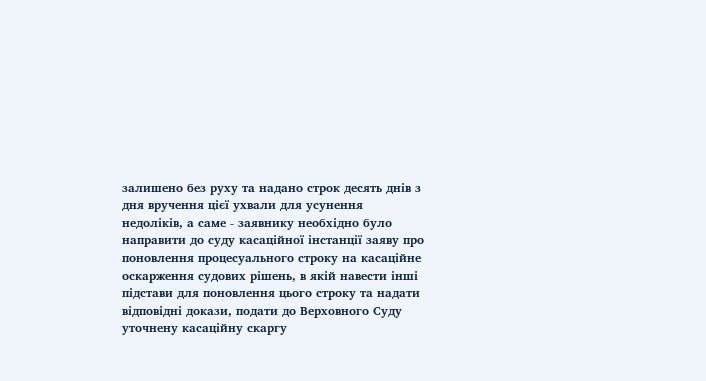залишено без руху та надано строк десять днів з дня вручення цієї ухвали для усунення недоліків, а саме - заявнику необхідно було направити до суду касаційної інстанції заяву про поновлення процесуального строку на касаційне оскарження судових рішень, в якій навести інші підстави для поновлення цього строку та надати відповідні докази, подати до Верховного Суду уточнену касаційну скаргу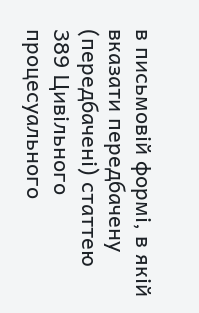в письмовій формі, в якій вказати передбачену (передбачені) статтею
389 Цивільного процесуального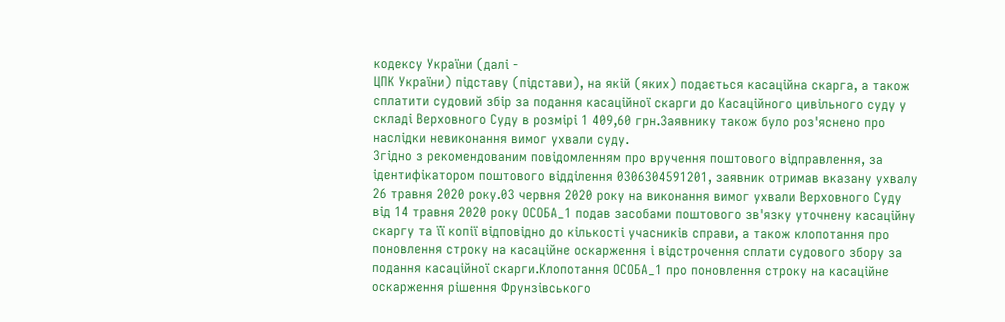кодексу України (далі -
ЦПК України) підставу (підстави), на якій (яких) подається касаційна скарга, а також сплатити судовий збір за подання касаційної скарги до Касаційного цивільного суду у складі Верховного Суду в розмірі 1 409,60 грн.Заявнику також було роз'яснено про наслідки невиконання вимог ухвали суду.
Згідно з рекомендованим повідомленням про вручення поштового відправлення, за ідентифікатором поштового відділення 0306304591201, заявник отримав вказану ухвалу 26 травня 2020 року.03 червня 2020 року на виконання вимог ухвали Верховного Суду від 14 травня 2020 року ОСОБА_1 подав засобами поштового зв'язку уточнену касаційну скаргу та її копії відповідно до кількості учасників справи, а також клопотання про поновлення строку на касаційне оскарження і відстрочення сплати судового збору за подання касаційної скарги.Клопотання ОСОБА_1 про поновлення строку на касаційне оскарження рішення Фрунзівського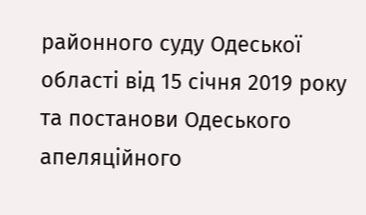районного суду Одеської області від 15 січня 2019 року та постанови Одеського апеляційного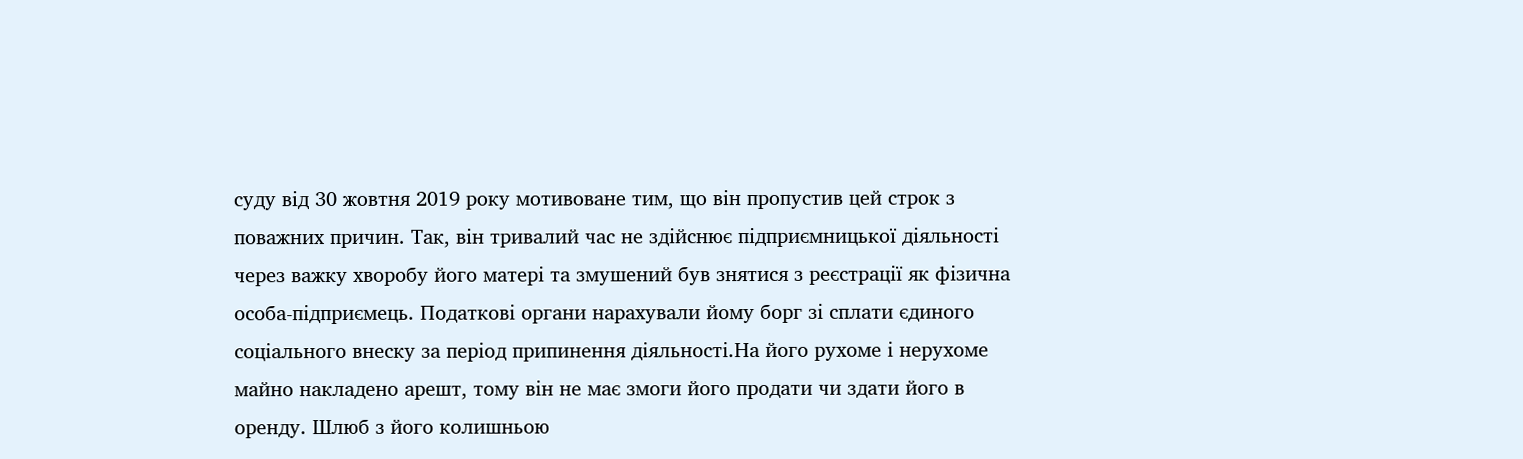суду від 30 жовтня 2019 року мотивоване тим, що він пропустив цей строк з поважних причин. Так, він тривалий час не здійснює підприємницької діяльності через важку хворобу його матері та змушений був знятися з реєстрації як фізична особа-підприємець. Податкові органи нарахували йому борг зі сплати єдиного соціального внеску за період припинення діяльності.На його рухоме і нерухоме майно накладено арешт, тому він не має змоги його продати чи здати його в оренду. Шлюб з його колишньою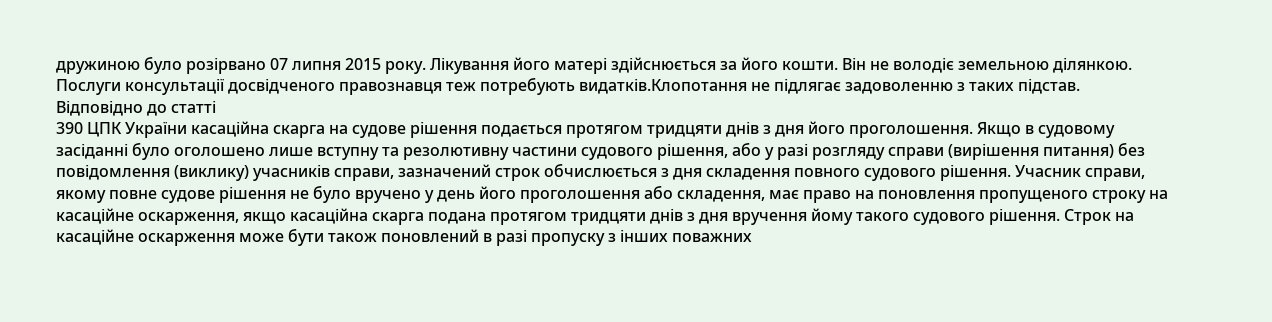дружиною було розірвано 07 липня 2015 року. Лікування його матері здійснюється за його кошти. Він не володіє земельною ділянкою. Послуги консультації досвідченого правознавця теж потребують видатків.Клопотання не підлягає задоволенню з таких підстав.
Відповідно до статті
390 ЦПК України касаційна скарга на судове рішення подається протягом тридцяти днів з дня його проголошення. Якщо в судовому засіданні було оголошено лише вступну та резолютивну частини судового рішення, або у разі розгляду справи (вирішення питання) без повідомлення (виклику) учасників справи, зазначений строк обчислюється з дня складення повного судового рішення. Учасник справи, якому повне судове рішення не було вручено у день його проголошення або складення, має право на поновлення пропущеного строку на касаційне оскарження, якщо касаційна скарга подана протягом тридцяти днів з дня вручення йому такого судового рішення. Строк на касаційне оскарження може бути також поновлений в разі пропуску з інших поважних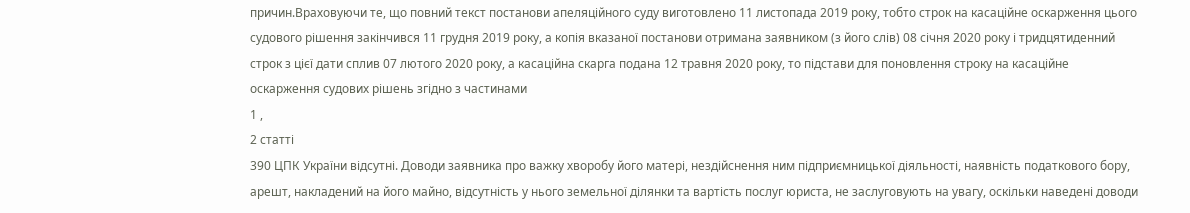причин.Враховуючи те, що повний текст постанови апеляційного суду виготовлено 11 листопада 2019 року, тобто строк на касаційне оскарження цього судового рішення закінчився 11 грудня 2019 року, а копія вказаної постанови отримана заявником (з його слів) 08 січня 2020 року і тридцятиденний строк з цієї дати сплив 07 лютого 2020 року, а касаційна скарга подана 12 травня 2020 року, то підстави для поновлення строку на касаційне оскарження судових рішень згідно з частинами
1 ,
2 статті
390 ЦПК України відсутні. Доводи заявника про важку хворобу його матері, нездійснення ним підприємницької діяльності, наявність податкового бору, арешт, накладений на його майно, відсутність у нього земельної ділянки та вартість послуг юриста, не заслуговують на увагу, оскільки наведені доводи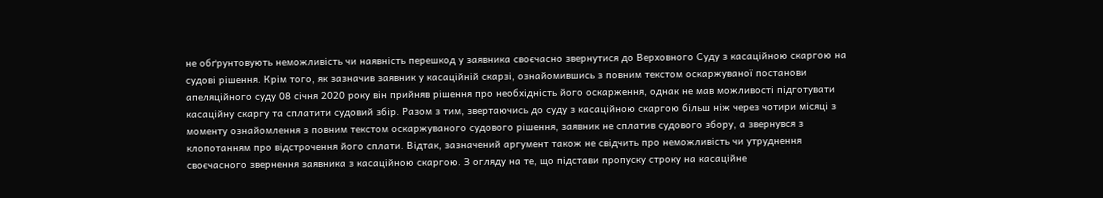не обґрунтовують неможливість чи наявність перешкод у заявника своєчасно звернутися до Верховного Суду з касаційною скаргою на судові рішення. Крім того, як зазначив заявник у касаційній скарзі, ознайомившись з повним текстом оскаржуваної постанови апеляційного суду 08 січня 2020 року він прийняв рішення про необхідність його оскарження, однак не мав можливості підготувати касаційну скаргу та сплатити судовий збір. Разом з тим, звертаючись до суду з касаційною скаргою більш ніж через чотири місяці з моменту ознайомлення з повним текстом оскаржуваного судового рішення, заявник не сплатив судового збору, а звернувся з клопотанням про відстрочення його сплати. Відтак, зазначений аргумент також не свідчить про неможливість чи утруднення своєчасного звернення заявника з касаційною скаргою. З огляду на те, що підстави пропуску строку на касаційне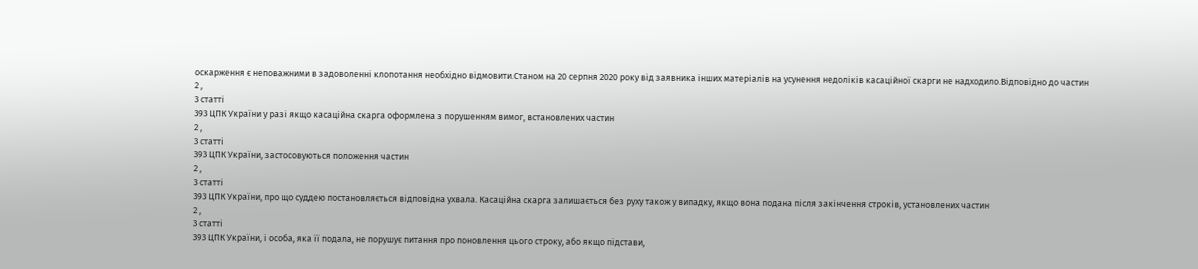оскарження є неповажними в задоволенні клопотання необхідно відмовити.Станом на 20 серпня 2020 року від заявника інших матеріалів на усунення недоліків касаційної скарги не надходило.Відповідно до частин
2 ,
3 статті
393 ЦПК України у разі якщо касаційна скарга оформлена з порушенням вимог, встановлених частин
2 ,
3 статті
393 ЦПК України, застосовуються положення частин
2 ,
3 статті
393 ЦПК України, про що суддею постановляється відповідна ухвала. Касаційна скарга залишається без руху також у випадку, якщо вона подана після закінчення строків, установлених частин
2 ,
3 статті
393 ЦПК України, і особа, яка її подала, не порушує питання про поновлення цього строку, або якщо підстави,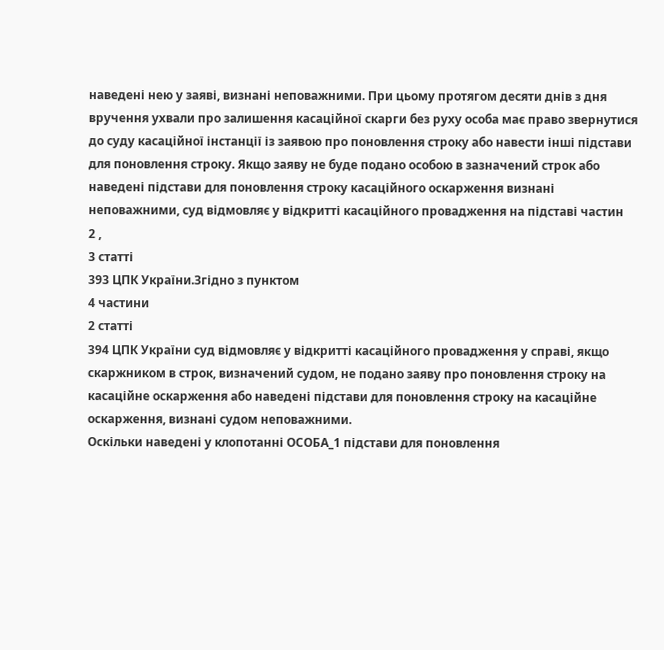наведені нею у заяві, визнані неповажними. При цьому протягом десяти днів з дня вручення ухвали про залишення касаційної скарги без руху особа має право звернутися до суду касаційної інстанції із заявою про поновлення строку або навести інші підстави для поновлення строку. Якщо заяву не буде подано особою в зазначений строк або наведені підстави для поновлення строку касаційного оскарження визнані неповажними, суд відмовляє у відкритті касаційного провадження на підставі частин
2 ,
3 статті
393 ЦПК України.Згідно з пунктом
4 частини
2 статті
394 ЦПК України суд відмовляє у відкритті касаційного провадження у справі, якщо скаржником в строк, визначений судом, не подано заяву про поновлення строку на касаційне оскарження або наведені підстави для поновлення строку на касаційне оскарження, визнані судом неповажними.
Оскільки наведені у клопотанні ОСОБА_1 підстави для поновлення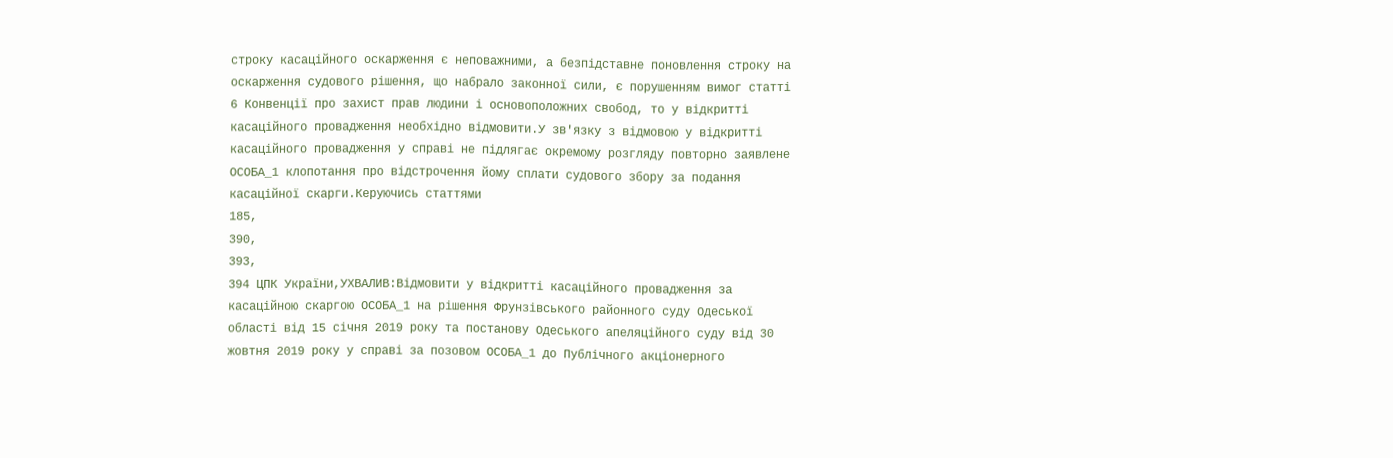строку касаційного оскарження є неповажними, а безпідставне поновлення строку на оскарження судового рішення, що набрало законної сили, є порушенням вимог статті
6 Конвенції про захист прав людини і основоположних свобод, то у відкритті касаційного провадження необхідно відмовити.У зв'язку з відмовою у відкритті касаційного провадження у справі не підлягає окремому розгляду повторно заявлене ОСОБА_1 клопотання про відстрочення йому сплати судового збору за подання касаційної скарги.Керуючись статтями
185,
390,
393,
394 ЦПК України,УХВАЛИВ:Відмовити у відкритті касаційного провадження за касаційною скаргою ОСОБА_1 на рішення Фрунзівського районного суду Одеської області від 15 січня 2019 року та постанову Одеського апеляційного суду від 30 жовтня 2019 року у справі за позовом ОСОБА_1 до Публічного акціонерного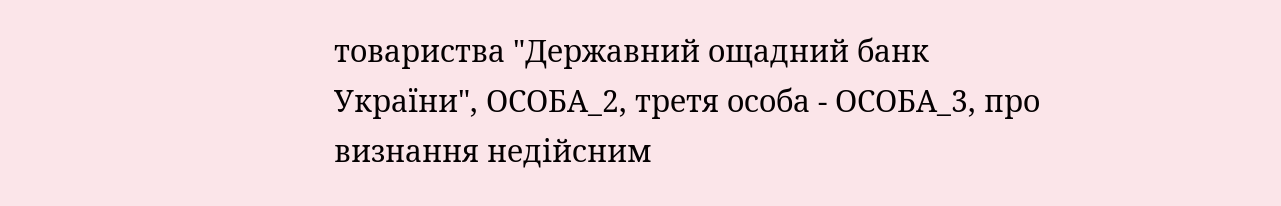товариства "Державний ощадний банк України", ОСОБА_2, третя особа - ОСОБА_3, про визнання недійсним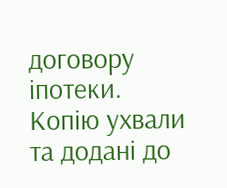договору іпотеки.
Копію ухвали та додані до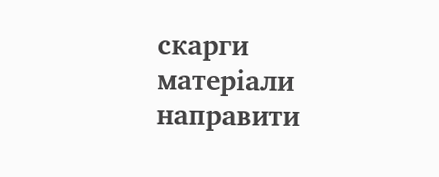скарги матеріали направити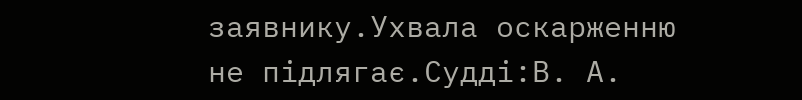заявнику.Ухвала оскарженню не підлягає.Судді:В. А.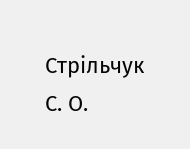Стрільчук С. О.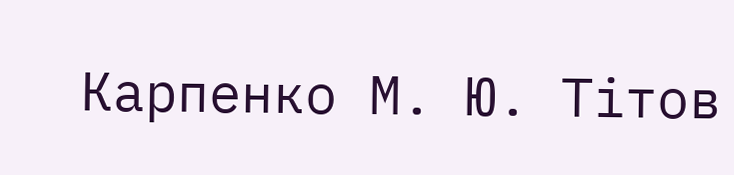Карпенко М. Ю. Тітов